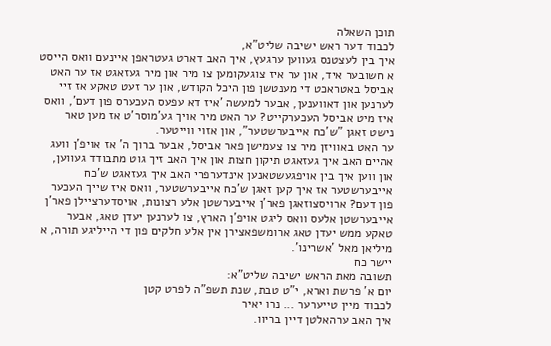תוכן השאלה
לכבוד דער ראש ישיבה שליט"א,
איך בין לעצטנס געווען ערגעץ, איך האב דארט געטראפן איינעם וואס הייסט א חשובער איד, און ער איז צוגעקומען צו מיר און מיר געזאגט אז ער האט אביסל באטראכט די מענטשן פון היכל הקודש, און ער זעט טאקע אז זיי לערנען און דאווענען, אבער למעשה 'איז דא עפעס העכערס פון דעם', וואס איז מיט אביסל העכערקייט? ער האט מיר אויך גע'מוסר'ט אז מען טאר נישט זאגן "ש'כח אייבערשטער", און אזוי ווייטער.
ער האט באוויזן מיר צו צעמישן פאר אביסל, אבער ברוך ה' אז אויפ'ן וועג אהיים האב איך געזאגט תיקון חצות און איך האב זיך גוט מתבודד געווען, און ווען איך בין אויפגעשטאנען אינדערפרי האב איך געזאגט ש'כח אייבערשטער אז איך קען זאגן ש'כח אייבערשטער, וואס איז שייך העכער פון דעם? ארויסצוזאגן פאר'ן אייבערשטן אלע רצונות, אויסדערציילן פאר'ן אייבערשטן אלעס וואס ליגט אויפ'ן הארץ, צו לערנען יעדן טאג, אבער טאקע ממש יעדן טאג ארומשפאצירן אין אלע חלקים פון די הייליגע תורה, א מיליאן מאל 'אשרינו'.
יישר כח
תשובה מאת הראש ישיבה שליט"א:
יום א' פרשת וארא, י"ט טבת, שנת תשפ"ה לפרט קטן
לכבוד מיין טייערער ... נרו יאיר
איך האב ערהאלטן דיין בריוו.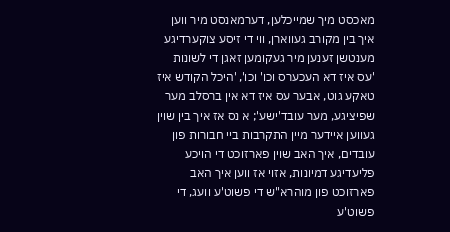מאכסט מיך שמייכלען, דערמאנסט מיר ווען איך בין מקורב געווארן, ווי די זיסע צוקערדיגע מענטשן זענען מיר געקומען זאגן די לשונות 'עס איז דא העכערס וכו' וכו', 'היכל הקודש איז טאקע גוט, אבער עס איז דא אין ברסלב מער שפיציגע, מער עובד'ישע'; א נס אז איך בין שוין געווען איידער מיין התקרבות ביי חבורות פון עובדים, איך האב שוין פארזוכט די הויכע פליעדיגע דמיונות, אזוי אז ווען איך האב פארזוכט פון מוהרא"ש די פשוט'ע וועג, די פשוט'ע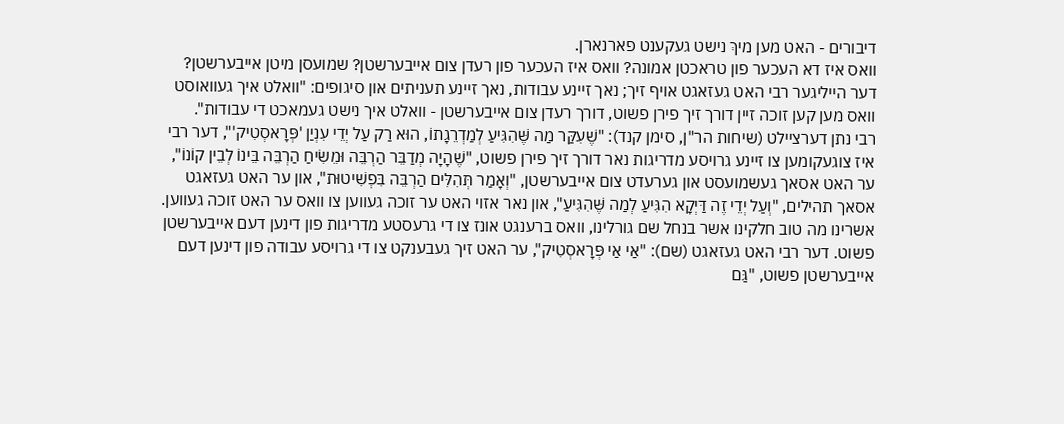דיבורים - האט מען מיךְ נישט געקענט פארנארן.
וואס איז דא העכער פון טראכטן אמונה? וואס איז העכער פון רעדן צום אייבערשטן? שמועסן מיטן אייבערשטן? דער הייליגער רבי האט געזאגט אויף זיך; נאך זיינע עבודות, נאך זיינע תעניתים און סיגופים: "וואלט איך געוואוסט וואס מען קען זוכה זיין דורך זיך פירן פשוט, דורך רעדן צום אייבערשטן - וואלט איך נישט געמאכט די עבודות".
רבי נתן דערציילט (שיחות הר"ן, סימן קנד): "שֶׁעִקַּר מַה שֶּׁהִגִּיעַ לְמַדְרֵגָתוֹ, הוּא רַק עַל יְדֵי עִנְיַן 'פְּרָאסְטִיק'", דער רבי איז צוגעקומען צו זיינע גרויסע מדריגות נאר דורך זיך פירן פשוט, "שֶׁהָיָה מְדַבֵּר הַרְבֵּה וּמֵשִׂיחַ הַרְבֵּה בֵּינוֹ לְבֵין קוֹנוֹ", ער האט אסאך געשמועסט און גערעדט צום אייבערשטן, "וְאָמַר תְּהִלִּים הַרְבֵּה בִּפְשִׁיטוּת", און ער האט געזאגט אסאך תהילים, "וְעַל יְדֵי זֶה דַּיְקָא הִגִּיעַ לְמַה שֶּׁהִגִּיעַ", און נאר אזוי האט ער זוכה געווען צו וואס ער האט זוכה געווען.
אשרינו מה טוב חלקינו אשר בנחל שם גורלינו, וואס ברענגט אונז צו די גרעסטע מדריגות פון דינען דעם אייבערשטן פשוט. דער רבי האט געזאגט (שם): "אַי אַי פְּרָאסְטִיק", ער האט זיך געבענקט צו די גרויסע עבודה פון דינען דעם אייבערשטן פשוט, "גַּם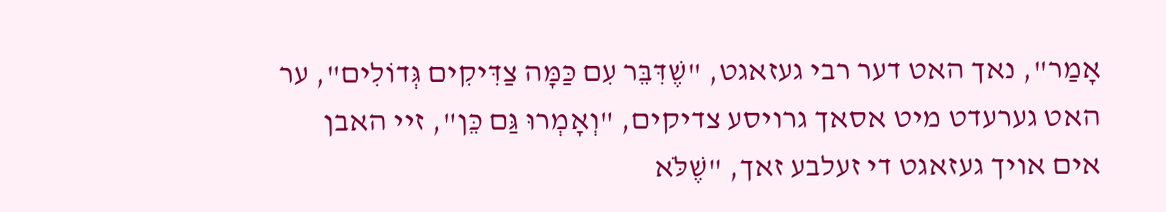אָמַר", נאך האט דער רבי געזאגט, "שֶׁדִּבֵּר עִם כַּמָּה צַדִּיקִים גְּדוֹלִים", ער האט גערעדט מיט אסאך גרויסע צדיקים, "וְאָמְרוּ גַּם כֵּן", זיי האבן אים אויך געזאגט די זעלבע זאך, "שֶׁלֹּא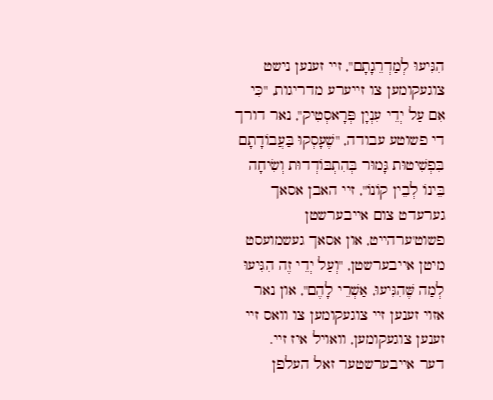הִגִּיעוּ לְמַדְרֵגָתָם", זיי זענען נישט צוגעקומען צו זייערע מדריגות, "כִּי אִם עַל יְדֵי עִנְיָן פְּרָאסְטִיק", נאר דורך די פשוטע עבודה, "שֶׁעָסְקוּ בַּעֲבוֹדָתָם בִּפְשִׁיטוּת גָּמוּר בְּהִתְבּוֹדְדוּת וְשִׂיחָה בֵּינוֹ לְבֵין קוֹנוֹ", זיי האבן אסאך גערעדט צום אייבערשטן פשוט'ערהייט, און אסאך געשמועסט מיטן אייבערשטן, "וְעַל יְדֵי זֶה הִגִּיעוּ לְמַה שֶּׁהִגִּיעוּ, אַשְׁרֵי לָהֶם", און נאר אזוי זענען זיי צוגעקומען צו וואס זיי זענען צוגעקומען, וואויל איז זיי.
דער אייבערשטער זאל העלפן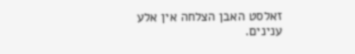זאלסט האבן הצלחה אין אלע ענינים.